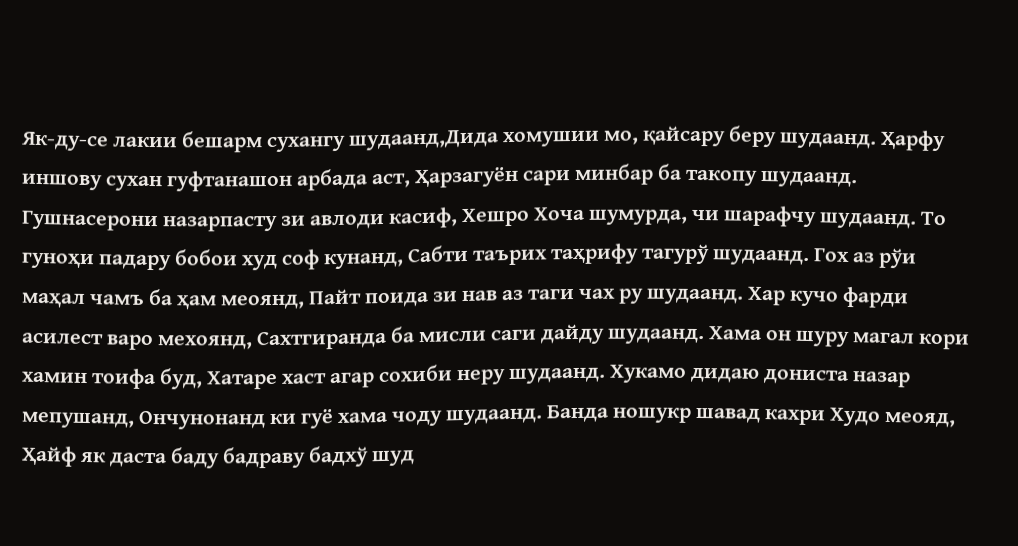Як-ду-се лакии бешарм сухангу шудаанд,Дида хомушии мо, қайсару беру шудаанд. Ҳарфу иншову сухан гуфтанашон арбада аст, Ҳарзагуён сари минбар ба такопу шудаанд. Гушнасерони назарпасту зи авлоди касиф, Хешро Хоча шумурда, чи шарафчу шудаанд. То гуноҳи падару бобои худ соф кунанд, Сабти таърих таҳрифу тагурў шудаанд. Гох аз рўи маҳал чамъ ба ҳам меоянд, Пайт поида зи нав аз таги чах ру шудаанд. Хар кучо фарди асилест варо мехоянд, Сахтгиранда ба мисли саги дайду шудаанд. Хама он шуру магал кори хамин тоифа буд, Хатаре хаст агар сохиби неру шудаанд. Хукамо дидаю дониста назар мепушанд, Ончунонанд ки гуё хама чоду шудаанд. Банда ношукр шавад кахри Худо меояд, Ҳайф як даста баду бадраву бадхў шуд